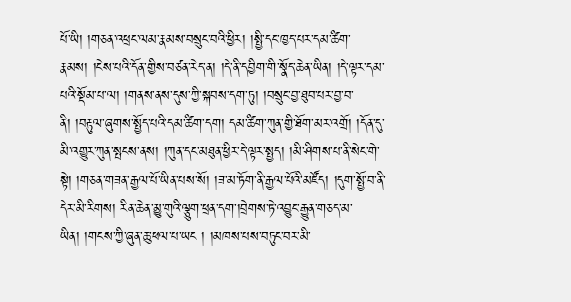པོ་ཡི། །གཅན་འཕྲང་ལམ་རྣམས་བསྲུང་བའི་ཕྱིར། །སྤྱི་དང་ཁྱད་པར་དམ་ཚིག་རྣམས། །ངེས་པའི་དོན་གྱིས་བཙན་རེད་ན། །དེ་ནི་དབྱིག་གི་སྣོད་ཆེན་ཡིན། །དེ་ལྟར་དམ་པའི་སྡོམ་པ་ལ། །གནས་ནས་དུས་ཀྱི་སྐབས་དག་ཏུ། །བསྲུང་བྱ་ཐུབ་པར་བྱ་བ་ནི། །བརྟུལ་ཞུགས་སྤྱོད་པའི་དམ་ཚིག་དག། དམ་ཚིག་ཀུན་གྱི་ཐོག་མར་འགྲོ། །དོན་དུ་མི་འགྱུར་ཀུན་སྤངས་ནས། །ཀུན་དང་མཐུན་ཕྱིར་དེ་ལྟར་སྤྱད། །མི་ཤིགས་པ་ནི་སེང་གེ་སྟེ། །གཅན་གཟན་རྒྱལ་པོ་ཡིན་པས་སོ། །ཟ་མ་ཏོག་ནི་རྒྱལ་པོའི་མཛོད། །དུག་སྤྱོ་བ་ནི་དེར་མི་རིགས། རིན་ཆེན་མྱུ་གུའི་ལྕུག་ཕྲན་དག་།བྲེགས་ཏེ་འབྱུང་རྒྱུན་གཅད་མ་ཡིན། །གངས་ཀྱི་ཞུན་ཆུ་ཕལ་པ་ཡང ། །མཁས་པས་བཏུང་བར་མི་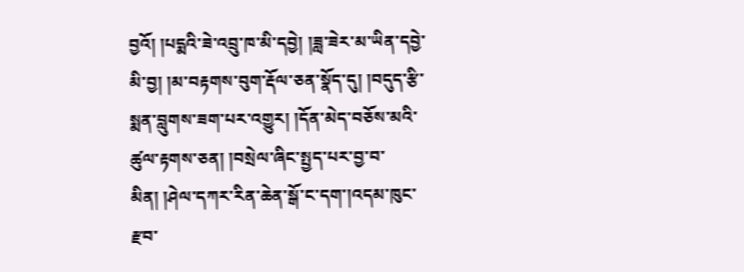བྱའོ། །པདྨའི་ཟེ་འབྲུ་ཁ་མི་དབྱེ། །ཟླ་ཟེར་མ་ཡིན་དབྱེ་མི་བྱ། །མ་བརྟགས་བུག་རྡོལ་ཅན་སྣོད་དུ། །བདུད་རྩི་སྨན་བླུགས་ཟག་པར་འགྱུར། །དོན་མེད་བཅོས་མའི་ཚུལ་རྟགས་ཅན། །བསྲེལ་ཞིང་སྤྱད་པར་བྱ་བ་མིན། །ཤེལ་དཀར་རིན་ཆེན་སྒོ་ང་དག་།འདམ་ཁུང་རྫབ་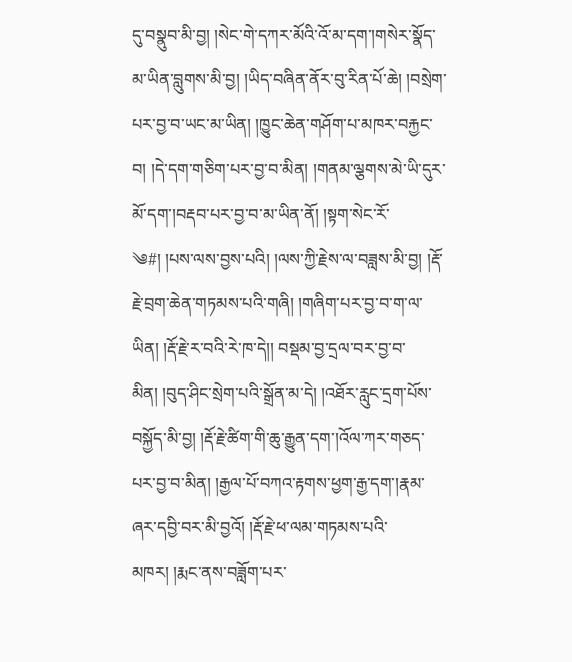དུ་བསྣུབ་མི་བྱ། །སེང་གེ་དཀར་མོའི་འོ་མ་དག་།གསེར་སྣོད་མ་ཡིན་བླུགས་མི་བྱ། །ཡིད་བཞིན་ནོར་བུ་རིན་པོ་ཆེ། །བསྲེག་པར་བྱ་བ་ཡང་མ་ཡིན། །ཁྱུང་ཆེན་གཤོག་པ་མཁར་བརྐྱང་བ། །དེ་དག་གཅིག་པར་བྱ་བ་མིན། །གནམ་ལྕགས་མེ་ཡི་དུར་མོ་དག་།བརྡབ་པར་བྱ་བ་མ་ཡིན་ནོ། །སྟག་སེང་རོ་
༄#། །པས་ལས་བྱས་པའི། །ལས་ཀྱི་རྗེས་ལ་བཟླས་མི་བྱ། །རྡོ་རྗེ་བྲག་ཆེན་གཏམས་པའི་གཞི། །གཞིག་པར་བྱ་བ་ག་ལ་ཡིན། །རྡོ་རྗེ་ར་བའི་རེ་ཁ་དེ།། བསྡམ་བྱ་དྲལ་བར་བྱ་བ་མིན། །བུད་ཤིང་སྲེག་པའི་སྒྲོན་མ་དེ། །འཐོར་རླུང་དྲག་པོས་བསྐྱོད་མི་བྱ། །རྡོ་རྗེ་ཚིག་གི་ཆུ་རྒྱུན་དག་།འོལ་ཀར་གཅད་པར་བྱ་བ་མིན། །རྒྱལ་པོ་བཀའ་རྟགས་ཕྱག་རྒྱ་དག་།རྣམ་ཞར་དབྱི་བར་མི་བྱའོ། །རྡོ་རྗེ་ཕ་ལམ་གཏམས་པའི་མཁར། །རྨང་ནས་བཟློག་པར་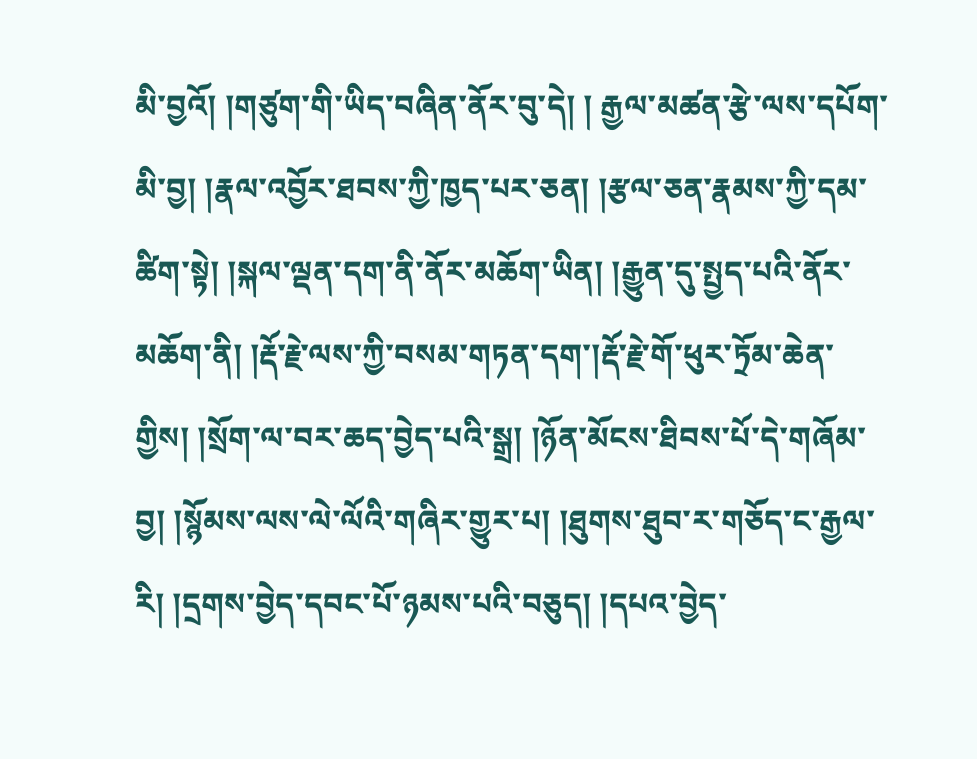མི་བྱའོ། །གཙུག་གི་ཡིད་བཞིན་ནོར་བུ་དེ། ། རྒྱལ་མཚན་རྩེ་ལས་དཔོག་མི་བྱ། །རྣལ་འབྱོར་ཐབས་ཀྱི་ཁྱད་པར་ཅན། །རྩལ་ཅན་རྣམས་ཀྱི་དམ་ཚིག་སྟེ། །སྐལ་ལྡན་དག་ནི་ནོར་མཆོག་ཡིན། །རྒྱུན་དུ་སྤྱད་པའི་ནོར་མཆོག་ནི། །རྡོ་རྗེ་ལས་ཀྱི་བསམ་གཏན་དག་།རྡོ་རྗེ་གོ་ཕུར་ཏྲོམ་ཆེན་གྱིས། །སྲོག་ལ་བར་ཆད་བྱེད་པའི་སྒྲ། །ཉོན་མོངས་ཐིབས་པོ་དེ་གཞོམ་བྱ། །སྙོམས་ལས་ལེ་ལོའི་གཞིར་གྱུར་པ། །ཐུགས་ཐུབ་ར་གཅོད་ང་རྒྱལ་རི། །དྲགས་བྱེད་དབང་པོ་ཉམས་པའི་བཅུད། །དཔའ་བྱེད་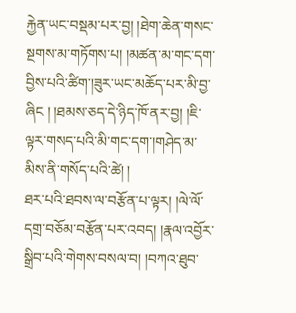རྐྱེན་ཡང་བསྡམ་པར་བྱ། །ཐེག་ཆེན་གསང་སྔགས་མ་གཏོགས་པ། །མཚན་མ་གང་དག་བྱིས་པའི་ཚིག་།ཟུར་ཡང་མཆོད་པར་མི་བྱ་ཞིང ། །ཐམས་ཅད་དེ་ཉིད་ཁོ་ནར་བྱ། །ཇི་ལྟར་གསད་པའི་མི་གང་དག་།གཤེད་མ་མིས་ནི་གསོད་པའི་ཚེ། །
ཐར་པའི་ཐབས་ལ་བརྩོན་པ་ལྟར། །ལེ་ལོ་དགྲ་བཅོམ་བརྩོན་པར་འབད། །རྣལ་འབྱོར་སྒྲིབ་པའི་གེགས་བསལ་བ། །བཀའ་ཐུབ་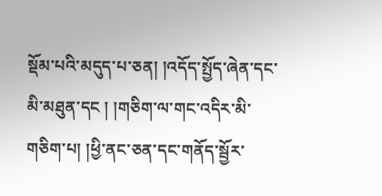སྡོམ་པའི་མདུད་པ་ཅན། །འདོད་སྤྱོད་ཞེན་དང་མི་མཐུན་དང ། །གཅིག་ལ་གང་འདིར་མི་གཅིག་པ། །ཕྱི་ནང་ཅན་དང་གནོད་སྦྱོར་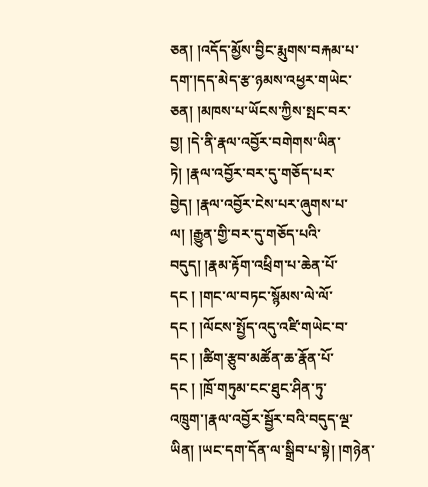ཅན། །འདོད་མྱོས་བྱིང་རྨུགས་བརྐམ་པ་དག་།དད་མེད་རྩ་ཉམས་འཕྱར་གཡེང་ཅན། །མཁས་པ་ཡོངས་ཀྱིས་སྤང་བར་བྱ། །དེ་ནི་རྣལ་འབྱོར་བགེགས་ཡིན་ཏེ། །རྣལ་འབྱོར་བར་དུ་གཅོད་པར་བྱེད། །རྣལ་འབྱོར་ངེས་པར་ཞུགས་པ་ལ། །རྒྱུན་གྱི་བར་དུ་གཅོད་པའི་བདུད། །རྣམ་རྟོག་འཕྲིག་པ་ཆེན་པོ་དང ། །གང་ལ་བཏང་སྙོམས་ལེ་ལོ་དང ། །ལོངས་སྤྱོད་འདུ་འཛི་གཡེང་བ་དང ། །ཚིག་རྩུབ་མཚོན་ཆ་རྣོན་པོ་དང ། །ཁྲོ་གཏུམ་ངང་ཐུང་ཤིན་ཏུ་འཁྲུག་།རྣལ་འབྱོར་སྦྱོར་བའི་བདུད་ལྔ་ཡིན། །ཡང་དག་དོན་ལ་སྒྲིབ་པ་སྟེ། །གཉེན་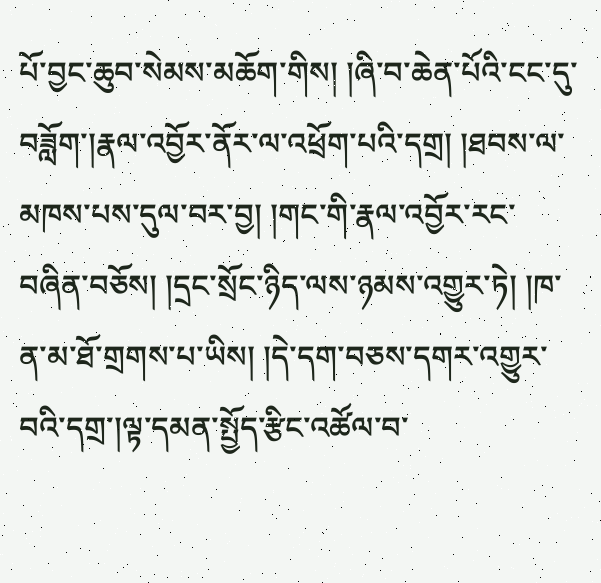པོ་བྱང་ཆུབ་སེམས་མཆོག་གིས། །ཞི་བ་ཆེན་པོའི་ངང་དུ་བཟློག་།རྣལ་འབྱོར་ནོར་ལ་འཕྲོག་པའི་དགྲ། །ཐབས་ལ་མཁས་པས་དུལ་བར་བྱ། །གང་གི་རྣལ་འབྱོར་རང་བཞིན་བཅོས། །དྲང་སྲོང་ཉིད་ལས་ཉམས་འགྱུར་ཏེ། །ཁ་ན་མ་ཐོ་གྲགས་པ་ཡིས། །དེ་དག་བཅས་དགར་འགྱུར་བའི་དགྲ་།ལྟ་དམན་སྤྱོད་རྩིང་འཚོལ་བ་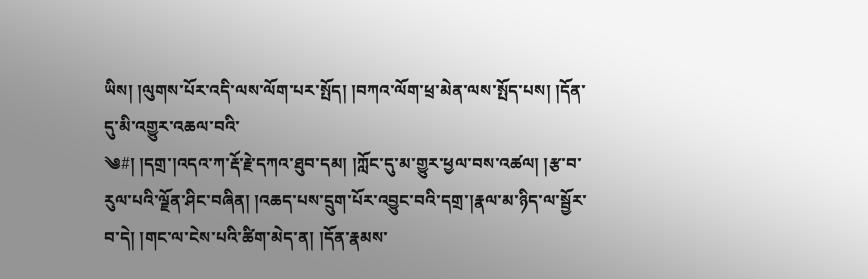ཡིས། །ལུགས་པོར་འདི་ལས་ལོག་པར་སྤོད། །བཀའ་ལོག་ཕྲ་མེན་ལས་སྤོད་པས། །དོན་དུ་མི་འགྱུར་འཆལ་བའི་
༄#། །དགྲ་།འདའ་ཀ་རྡོ་རྗེ་དཀའ་ཐུབ་དམ། །ཀློང་དུ་མ་གྱུར་ཕྱལ་བས་འཚལ། །རྩ་བ་རུལ་པའི་ལྗོན་ཤིང་བཞིན། །འཆད་པས་དྲུག་པོར་འབྱུང་བའི་དགྲ་།རྣལ་མ་ཉིད་ལ་སྦྱོར་བ་དེ། །གང་ལ་ངེས་པའི་ཚིག་མེད་ན། །དོན་རྣམས་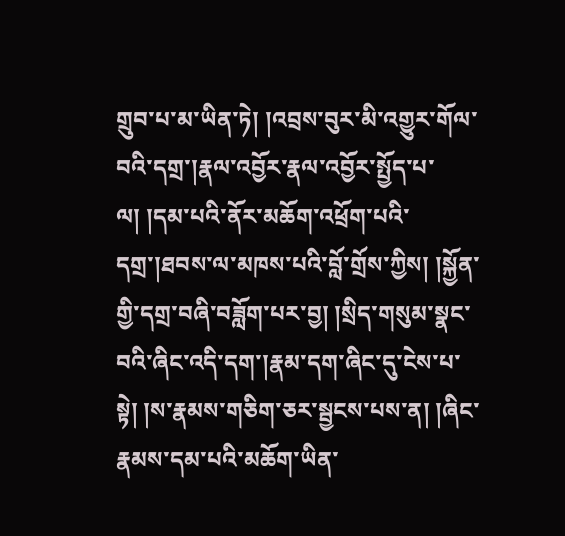གྲུབ་པ་མ་ཡིན་ཏེ། །འབྲས་བུར་མི་འགྱུར་གོལ་བའི་དགྲ་།རྣལ་འབྱོར་རྣལ་འབྱོར་སྤྱོད་པ་ལ། །དམ་པའི་ནོར་མཆོག་འཕྲོག་པའི་དགྲ་།ཐབས་ལ་མཁས་པའི་བློ་གྲོས་ཀྱིས། །སྐྱོན་གྱི་དགྲ་བཞི་བཟློག་པར་བྱ། །སྲིད་གསུམ་སྣང་བའི་ཞིང་འདི་དག་།རྣམ་དག་ཞིང་དུ་ངེས་པ་སྟེ། །ས་རྣམས་གཅིག་ཅར་སྦྱངས་པས་ན། །ཞིང་རྣམས་དམ་པའི་མཆོག་ཡིན་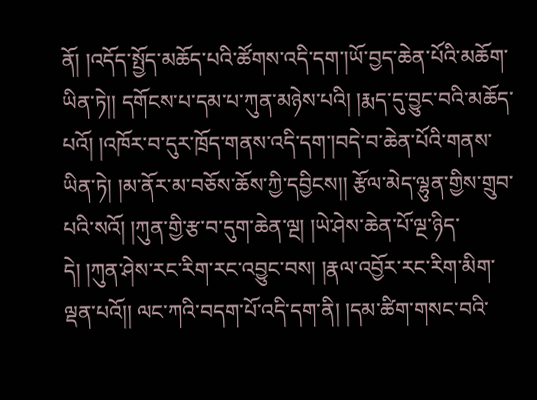ནོ། །འདོད་སྤྱོད་མཆོད་པའི་ཚོགས་འདི་དག་།ཡོ་བྱད་ཆེན་པོའི་མཆོག་ཡིན་ཏེ།། དགོངས་པ་དམ་པ་ཀུན་མཉེས་པའི། །རྨད་དུ་བྱུང་བའི་མཆོད་པའོ། །འཁོར་བ་དུར་ཁྲོད་གནས་འདི་དག་།བདེ་བ་ཆེན་པོའི་གནས་ཡིན་ཏེ། །མ་ནོར་མ་བཅོས་ཆོས་ཀྱི་དབྱིངས།། རྩོལ་མེད་ལྷུན་གྱིས་གྲུབ་པའི་སའོ། །ཀུན་གྱི་རྩ་བ་དུག་ཆེན་ལྔ། །ཡེ་ཤེས་ཆེན་པོ་ལྔ་ཉིད་དེ། །ཀུན་ཤེས་རང་རིག་རང་འབྱུང་བས། །རྣལ་འབྱོར་རང་རིག་མིག་ལྡན་པའོ།། ལང་ཀའི་བདག་པོ་འདི་དག་ནི། །དམ་ཚིག་གསང་བའི་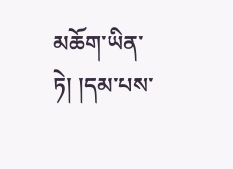མཆོག་ཡིན་ཏེ། །དམ་པས་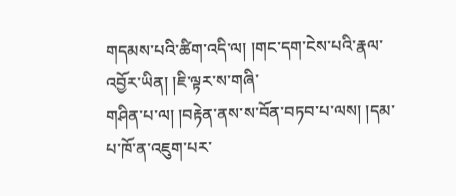གདམས་པའི་ཚིག་འདི་ལ། །གང་དག་ངེས་པའི་རྣལ་འབྱོར་ཡིན། །ཇི་ལྟར་ས་གཞི་
གཤིན་པ་ལ། །བརྟེན་ནས་ས་བོན་བཏབ་པ་ལས། །དམ་པ་ཁོ་ན་འཇུག་པར་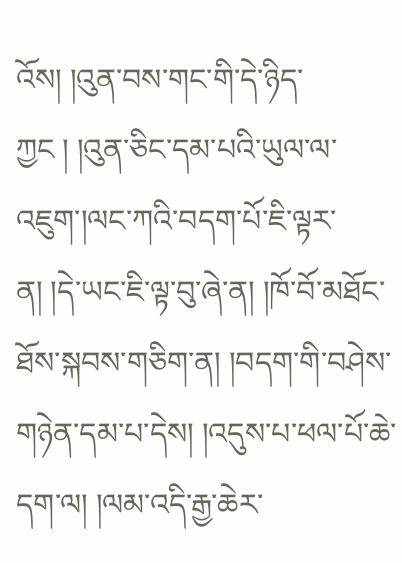འོས། །འུན་བས་གང་གི་དེ་ཉིད་ཀྱང ། །འུན་ཅིང་དམ་པའི་ཡུལ་ལ་འཇུག་།ལང་ཀའི་བདག་པོ་ཇི་ལྟར་ན། །དེ་ཡང་ཇི་ལྟ་བུ་ཞེ་ན། །ཁོ་བོ་མཐོང་ཐོས་སྐབས་གཅིག་ན། །བདག་གི་བཤེས་གཉེན་དམ་པ་དེས། །འདུས་པ་ཕལ་པོ་ཆེ་དག་ལ། །ལམ་འདི་རྒྱ་ཆེར་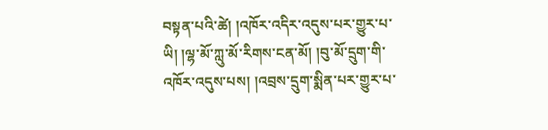བསྟན་པའི་ཚེ། །འཁོར་འདིར་འདུས་པར་གྱུར་པ་ཡི། །ལྷ་མོ་ཀླུ་མོ་རིགས་ངན་མོ། །བུ་མོ་དྲུག་གི་འཁོར་འདུས་པས། །འབྲས་དྲུག་སྨིན་པར་གྱུར་པ་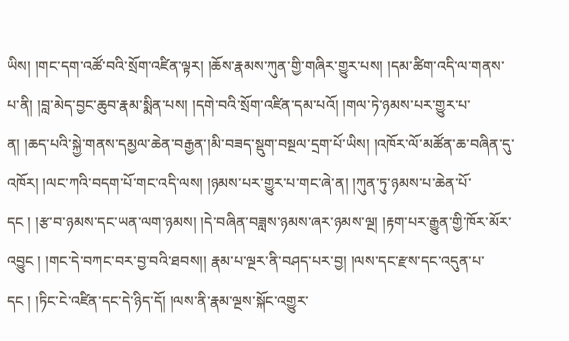ཡིས། །གང་དག་འཚོ་བའི་སྲོག་འཛིན་ལྟར། །ཆོས་རྣམས་ཀུན་གྱི་གཞིར་གྱུར་པས། །དམ་ཚིག་འདི་ལ་གནས་པ་ནི། །བླ་མེད་བྱང་ཆུབ་རྣམ་སྨིན་པས། །དགེ་བའི་སྲོག་འཛིན་དམ་པའོ། །གལ་ཏེ་ཉམས་པར་གྱུར་པ་ན། །ཆད་པའི་སྐྱེ་གནས་དམྱལ་ཆེན་བརྒྱན་།མི་བཟད་སྡུག་བསྔལ་དྲག་པོ་ཡིས། །འཁོར་ལོ་མཚོན་ཆ་བཞིན་དུ་འཁོར། །ལང་ཀའི་བདག་པོ་གང་འདི་ལས། །ཉམས་པར་གྱུར་པ་གང་ཞེ་ན། །ཀུན་ཏུ་ཉམས་པ་ཆེན་པོ་དང ། །རྩ་བ་ཉམས་དང་ཡན་ལག་ཉམས། །དེ་བཞིན་བཟླས་ཉམས་ཞར་ཉམས་ལྔ། །རྟག་པར་རྒྱུན་གྱི་ཁོར་མོར་འབྱུང ། །གང་དེ་བཀང་བར་བྱ་བའི་ཐབས།། རྣམ་པ་ལྔར་ནི་བཤད་པར་བྱ། །ལས་དང་རྫས་དང་འདུན་པ་དང ། །ཏིང་ངེ་འཛིན་དང་དེ་ཉིད་དོ། །ལས་ནི་རྣམ་ལྔས་སྐོང་འགྱུར་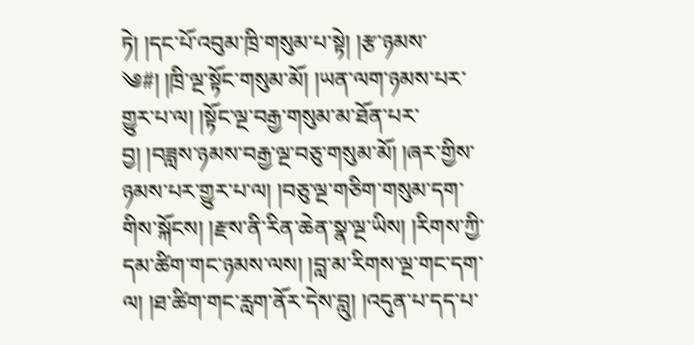ཏེ། །དང་པོ་འབུམ་ཁྲི་གསུམ་པ་སྟེ། །རྩ་ཉམས་
༄#། །ཁྲི་ལྔ་སྟོང་གསུམ་མོ། །ཡན་ལག་ཉམས་པར་གྱུར་པ་ལ། །སྟོང་ལྔ་བརྒྱ་གསུམ་མ་ཐོན་པར་བྱ། །བཟླས་ཉམས་བརྒྱ་ལྔ་བཅུ་གསུམ་མོ། །ཞར་གྱིས་ཉམས་པར་གྱུར་པ་ལ། །བཅུ་ལྔ་གཅིག་གསུམ་དག་གིས་སྐོངས། །རྫས་ནི་རིན་ཆེན་སྣ་ལྔ་ཡིས། །རིགས་ཀྱི་དམ་ཚིག་གང་ཉམས་ལས། །བླ་མ་རིགས་ལྔ་གང་དག་ལ། །ཐ་ཚིག་གང་རླག་ནོར་དེས་བླུ། །འདུན་པ་དད་པ་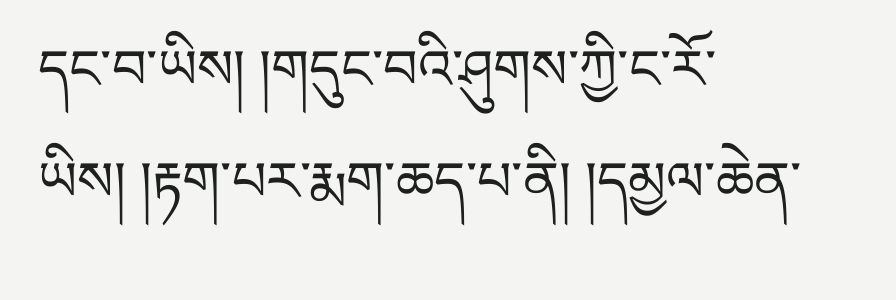དང་བ་ཡིས། །གདུང་བའི་ཤུགས་ཀྱི་ང་རོ་ཡིས། །རྟག་པར་རྨག་ཆད་པ་ནི། །དམྱལ་ཆེན་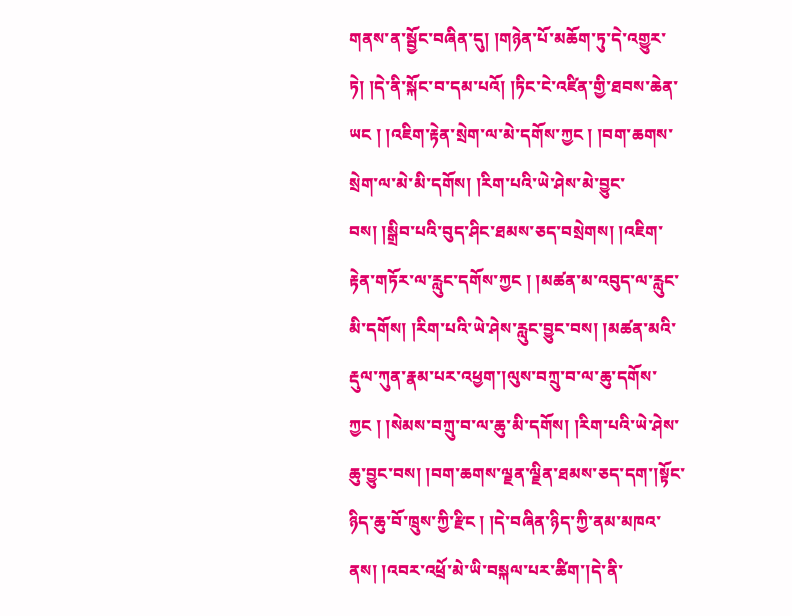གནས་ན་སྦྱོང་བཞིན་དུ། །གཉེན་པོ་མཆོག་ཏུ་དེ་འགྱུར་ཏེ། །དེ་ནི་སྐོང་བ་དམ་པའོ། །ཏིང་ངེ་འཛིན་གྱི་ཐབས་ཆེན་ཡང ། །འཇིག་རྟེན་སྲེག་ལ་མེ་དགོས་ཀྱང ། །བག་ཆགས་སྲེག་ལ་མེ་མི་དགོས། །རིག་པའི་ཡེ་ཤེས་མེ་བྱུང་བས། །སྒྲིབ་པའི་བུད་ཤིང་ཐམས་ཅད་བསྲེགས། །འཇིག་རྟེན་གཏོར་ལ་རླུང་དགོས་ཀྱང ། །མཚན་མ་འབུད་ལ་རླུང་མི་དགོས། །རིག་པའི་ཡེ་ཤེས་རླུང་བྱུང་བས། །མཚན་མའི་རྡུལ་ཀུན་རྣམ་པར་འཕྱག་།ལུས་བཀྲུ་བ་ལ་ཆུ་དགོས་ཀྱང ། །སེམས་བཀྲུ་བ་ལ་ཆུ་མི་དགོས། །རིག་པའི་ཡེ་ཤེས་ཆུ་བྱུང་བས། །བག་ཆགས་ལྗན་ལྗིན་ཐམས་ཅད་དག་།སྟོང་ཉིད་ཆུ་བོ་ཁྲུས་ཀྱི་རྫིང ། །དེ་བཞིན་ཉིད་ཀྱི་ནམ་མཁའ་ནས། །འབར་འཕྲོ་མེ་ཡི་བསྐལ་པར་ཚིག་།དེ་ནི་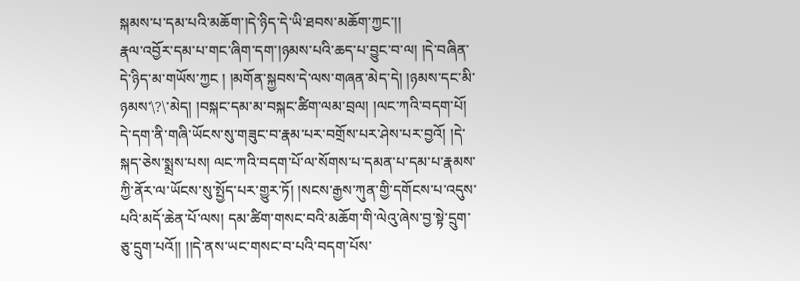སྐམས་པ་དམ་པའི་མཆོག་།དེ་ཉིད་དེ་ཡི་ཐབས་མཆོག་ཀྱང་།།
རྣལ་འབྱོར་དམ་པ་གང་ཞིག་དག་།ཉམས་པའི་ཆད་པ་བྱུང་བ་ལ། །དེ་བཞིན་དེ་ཉིད་མ་གཡོས་ཀྱང ། །མགོན་སྐྱབས་དེ་ལས་གཞན་མེད་དེ། །ཉམས་དང་མི་ཉམས་\?\་མེད། །བསྐང་དམ་མ་བསྐང་ཚིག་ལམ་བྲལ། །ལང་ཀའི་བདག་པོ། དེ་དག་ནི་གཞི་ཡོངས་སུ་གཟུང་བ་རྣམ་པར་བགྲོས་པར་ཤེས་པར་བྱའོ། །དེ་སྐད་ཅེས་སྨྲས་པས། ལང་ཀའི་བདག་པོ་ལ་སོགས་པ་དམན་པ་དམ་པ་རྣམས་ཀྱི་ནོར་ལ་ཡོངས་སུ་སྤྱོད་པར་གྱུར་ཏོ། །སངས་རྒྱས་ཀུན་གྱི་དགོངས་པ་འདུས་པའི་མདོ་ཆེན་པོ་ལས། དམ་ཚིག་གསང་བའི་མཆོག་གི་ལེའུ་ཞེས་བྱ་སྟེ་དྲུག་ཅུ་དྲུག་པའོ།། །།དེ་ནས་ཡང་གསང་བ་པའི་བདག་པོས་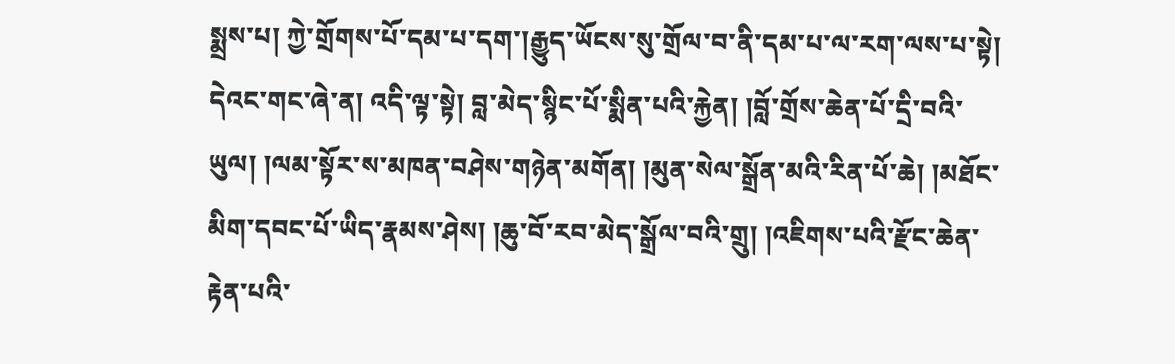སྨྲས་པ། ཀྱེ་གྲོགས་པོ་དམ་པ་དག་།རྒྱུད་ཡོངས་སུ་གྲོལ་བ་ནི་དམ་པ་ལ་རག་ལས་པ་སྟེ། དེའང་གང་ཞེ་ན། འདི་ལྟ་སྟེ། བླ་མེད་སྙིང་པོ་སྨིན་པའི་རྐྱེན། །བློ་གྲོས་ཆེན་པོ་དྲི་བའི་ཡུལ། །ལམ་སྟོར་ས་མཁན་བཤེས་གཉེན་མགོན། །མུན་སེལ་སྒྲོན་མའི་རིན་པོ་ཆེ། །མཐོང་མིག་དབང་པོ་ཡིད་རྣམས་ཤེས། །ཆུ་བོ་རབ་མེད་སྒྲོལ་བའི་གྲུ། །འཇིགས་པའི་རྫོང་ཆེན་རྟེན་པའི་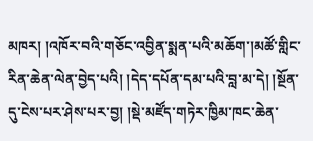མཁར། །འཁོར་བའི་གཅོང་འབྱིན་སྨན་པའི་མཆོག་།མཚོ་གླིང་རིན་ཆེན་ལེན་བྱེད་པའི། །དེད་དཔོན་དམ་པའི་བླ་མ་དེ། །སྔོན་དུ་ངེས་པར་ཤེས་པར་བྱ། །སྡེ་མཛོད་གཏེར་ཁྱིམ་ཁང་ཆེན་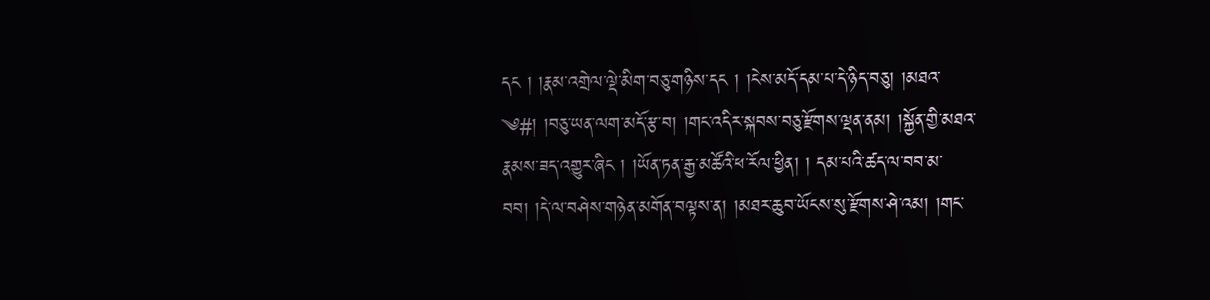དང ། །རྣམ་འགྲེལ་ལྡེ་མིག་བཅུ་གཉིས་དང ། །ངེས་མདོ་དམ་པ་དེ་ཉིད་བཅུ། །མཐའ་
༄#། །བཅུ་ཡན་ལག་མདོ་རྩ་བ། །གང་འདིར་སྐབས་བཅུ་རྫོགས་ལྡན་ནམ། །སྐྱོན་གྱི་མཐའ་རྣམས་ཟད་འགྱུར་ཞིང ། །ཡོན་ཏན་རྒྱ་མཚོའི་ཕ་རོལ་ཕྱིན། ། དམ་པའི་ཚད་ལ་བབ་མ་བབ། །དེ་ལ་བཤེས་གཉེན་མགོན་བལྟས་ན། །མཐར་ཆུབ་ཡོངས་སུ་རྫོགས་ཤེ་འམ། །གང་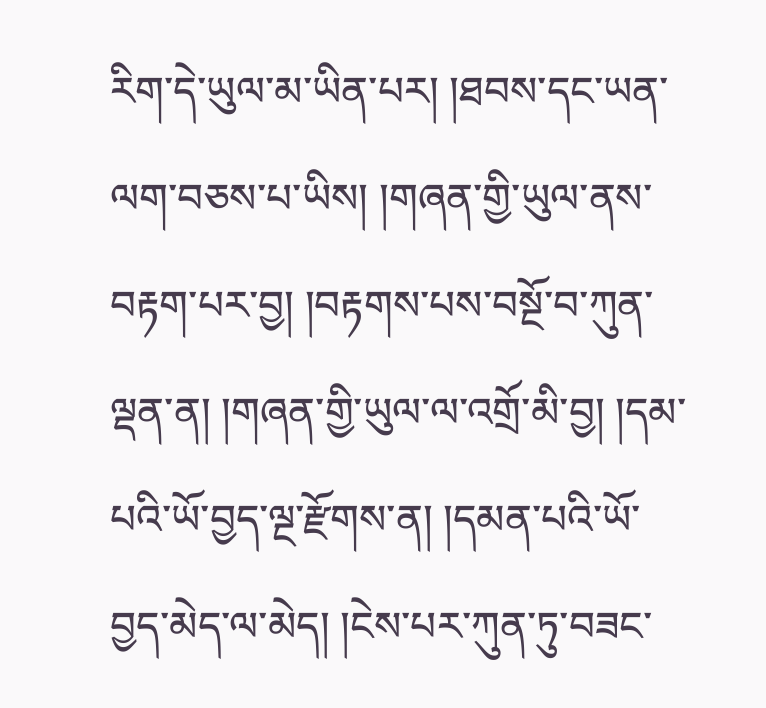རིག་དེ་ཡུལ་མ་ཡིན་པར། །ཐབས་དང་ཡན་ལག་བཅས་པ་ཡིས། །གཞན་གྱི་ཡུལ་ནས་བརྟག་པར་བྱ། །བརྟགས་པས་བསྔོ་བ་ཀུན་ལྡན་ན། །གཞན་གྱི་ཡུལ་ལ་འགྲོ་མི་བྱ། །དམ་པའི་ཡོ་བྱད་ལྔ་རྫོགས་ན། །དམན་པའི་ཡོ་བྱད་མེད་ལ་མེད། །ངེས་པར་ཀུན་ཏུ་བཟང་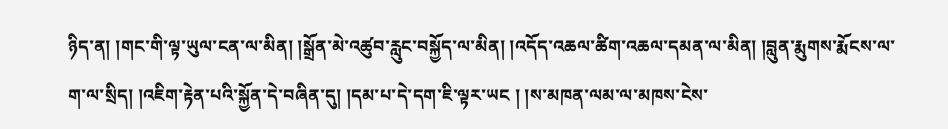ཉིད་ན། །གང་གི་ལྟ་ཡུལ་ངན་ལ་མིན། །སྒྲོན་མེ་འཚུབ་རླུང་བསྐྱོད་ལ་མིན། །འདོད་འཆལ་ཚིག་འཆལ་དམན་ལ་མིན། །བླུན་རྨུགས་རྨོངས་ལ་ག་ལ་སྲིད། །འཇིག་རྟེན་པའི་སྐྱོན་དེ་བཞིན་དུ། །དམ་པ་དེ་དག་ཇི་ལྟར་ཡང ། །ས་མཁན་ལམ་ལ་མཁས་ངེས་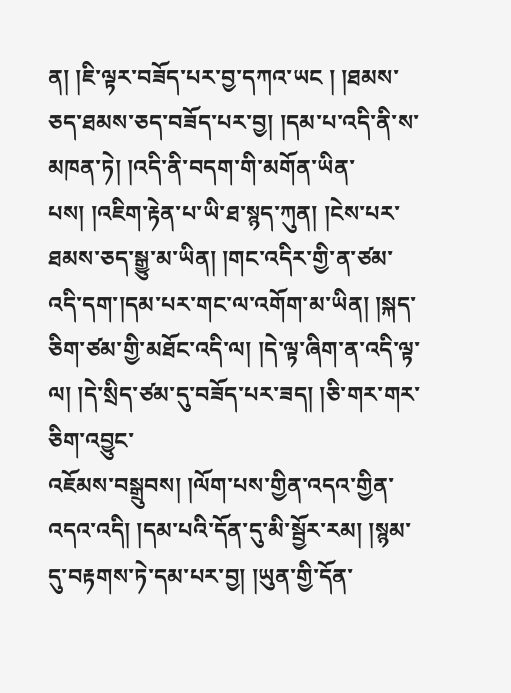ན། །ཇི་ལྟར་བཟོད་པར་བྱ་དཀའ་ཡང ། །ཐམས་ཅད་ཐམས་ཅད་བཟོད་པར་བྱ། །དམ་པ་འདི་ནི་ས་མཁན་ཏེ། །འདི་ནི་བདག་གི་མགོན་ཡིན་པས། །འཇིག་རྟེན་པ་ཡི་ཐ་སྙད་ཀུན། །ངེས་པར་ཐམས་ཅད་སྒྱུ་མ་ཡིན། །གང་འདིར་གྱི་ན་ཙམ་འདི་དག་།དམ་པར་གང་ལ་འགོག་མ་ཡིན། །སྐད་ཅིག་ཙམ་གྱི་མཐོང་འདི་ལ། །དེ་ལྟ་ཞིག་ན་འདི་ལྟ་ལ། །དེ་སྲིད་ཙམ་དུ་བཟོད་པར་ཟད། །ཅི་གར་གར་ཅིག་འབྱུང་
འཇོམས་བསྒྲུབས། །ལོག་པས་གྱིན་འདའ་གྱིན་འདའ་འདི། །དམ་པའི་དོན་དུ་མི་སྦྱོར་རམ། །སྙམ་དུ་བརྟགས་ཏེ་དམ་པར་བྱ། །ཡུན་གྱི་དོན་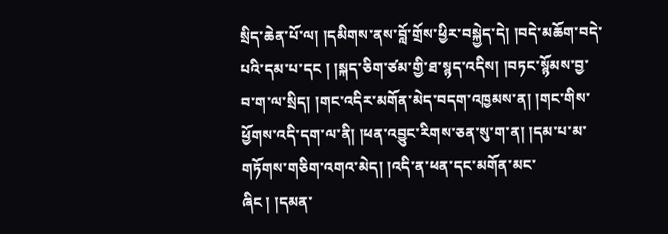སྲིད་ཆེན་པོ་ལ། །དམིགས་ནས་བློ་གྲོས་ཕྱིར་བསྐྱེད་དེ། །བདེ་མཆོག་བདེ་པའི་དམ་པ་དང ། །སྐད་ཅིག་ཙམ་གྱི་ཐ་སྙད་འདིས། །བཏང་སྙོམས་བྱ་བ་ག་ལ་སྲིད། །གང་འདིར་མགོན་མེད་བདག་འཁྱམས་ན། །གང་གིས་ཕྱོགས་འདི་དག་ལ་ནི། །ཕན་འབྱུང་རིགས་ཅན་སུ་ག་ན། །དམ་པ་མ་གཏོགས་གཅིག་འགའ་མེད། །འདི་ན་ཕན་དང་མགོན་མང་ཞིང ། །དམན་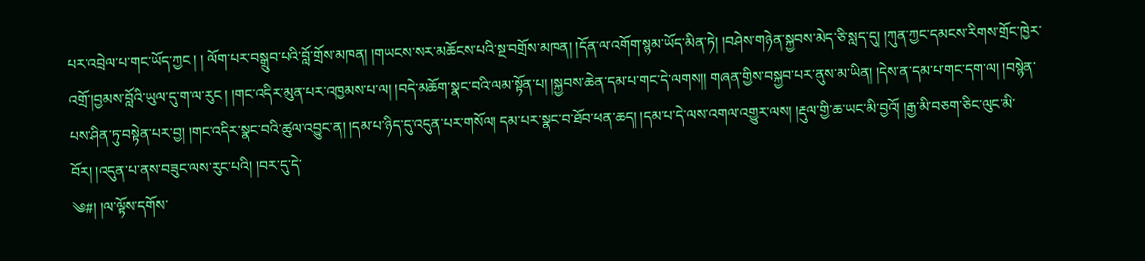པར་འབྲེལ་པ་གང་ཡོད་ཀྱང ། ། ལོག་པར་བསྒྲུབ་པའི་བློ་གྲོས་མཁན། །གཡངས་སར་མཆོངས་པའི་སྔ་བགྲོས་མཁན། །དོན་ལ་འགོག་སྙམ་ཡོད་མིན་ཏེ། །བཤེས་གཉེན་སྐྱབས་མེད་ཅི་སླད་དུ། །ཀུན་ཀྱང་དམངས་རིགས་གྲོང་ཁྱེར་འགྲོ་།བྱམས་བློའི་ཡུལ་དུ་ག་ལ་རུང ། །གང་འདིར་མུན་པར་འཁྱམས་པ་ལ། །བདེ་མཆོག་སྣང་བའི་ལམ་སྟོན་པ། །སྐྱབས་ཆེན་དམ་པ་གང་དེ་ལགས།། གཞན་གྱིས་བསྐྱབ་པར་ནུས་མ་ཡིན། །དེས་ན་དམ་པ་གང་དག་ལ། །བསྙེན་པས་ཤིན་ཏུ་བསྟེན་པར་བྱ། །གང་འདིར་སྣང་བའི་ཚུལ་འབྱུང་ན། །དམ་པ་ཉིད་དུ་འདུན་པར་གསོལ། དམ་པར་སྣང་བ་ཐོབ་ཕན་ཆད། །དམ་པ་དེ་ལས་འགལ་འགྱུར་ལས། །རྡུལ་གྱི་ཆ་ཡང་མི་བྱའོ། །རྒྱ་མི་བཅག་ཅིང་ལུང་མི་བོར། །འདུན་པ་ནས་བཟུང་ལས་རུང་པའི། །བར་དུ་དེ་
༄#། །ལ་ལྟོས་དགོས་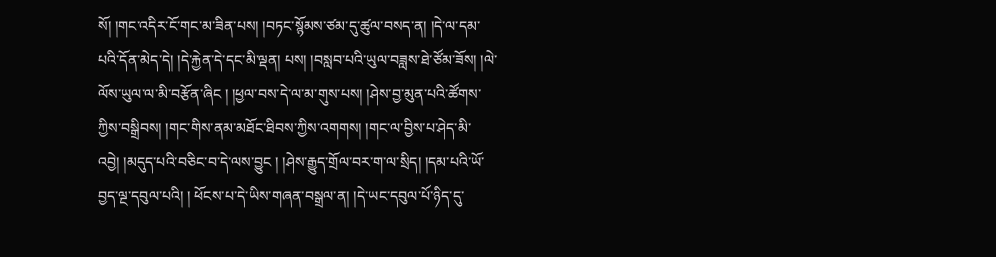སོ། །གང་འདིར་ངོ་གང་མ་ཟིན་པས། །བཏང་སྙོམས་ཙམ་དུ་ཚུལ་བསད་ན། །དེ་ལ་དམ་པའི་དོན་མེད་དེ། །དེ་རྐྱེན་དེ་དང་མི་ལྡན། པས། །བསླབ་པའི་ཡུལ་བཟླས་ཐེ་ཙོམ་ཟོས། །ལེ་ལོས་ཡུལ་ལ་མི་བརྩོན་ཞིང ། །ཕྱལ་བས་དེ་ལ་མ་གུས་པས། །ཤེས་བྱ་མུན་པའི་ཚོགས་ཀྱིས་བསྒྲིབས། །གང་གིས་ནམ་མཐོང་ཐིབས་ཀྱིས་འགགས། །གང་ལ་བྱིས་པ་ཤེད་མི་འབྱེ། །མདུད་པའི་བཅིང་བ་དེ་ལས་བྱུང ། །ཤེས་རྒྱུད་གྲོལ་བར་ག་ལ་སྲིད། །དམ་པའི་ཡོ་བྱད་ལྔ་དབུལ་པའི། ། ཕོངས་པ་དེ་ཡིས་གཞན་བསྒྲལ་ན། །དེ་ཡང་དབུལ་པོ་ཉིད་དུ་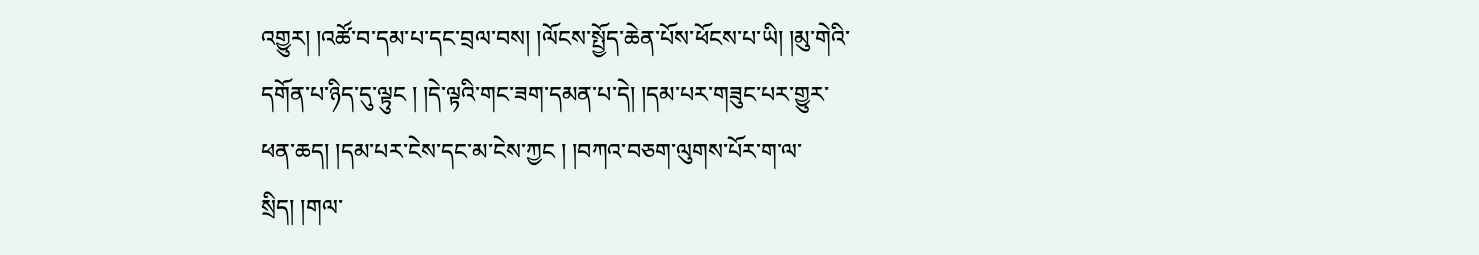འགྱུར། །འཚོ་བ་དམ་པ་དང་བྲལ་བས། །ལོངས་སྤྱོད་ཆེན་པོས་ཕོངས་པ་ཡི། །མུ་གེའི་དགོན་པ་ཉིད་དུ་ལྟུང ། །དེ་ལྟའི་གང་ཟག་དམན་པ་དེ། །དམ་པར་གཟུང་པར་གྱུར་ཕན་ཆད། །དམ་པར་ངེས་དང་མ་ངེས་ཀྱང ། །བཀའ་བཅག་ལུགས་པོར་ག་ལ་སྲིད། །གལ་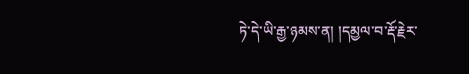ཏེ་དེ་ཡི་རྒྱ་ཉམས་ན། །དམྱལ་བ་རྡོ་རྗེར་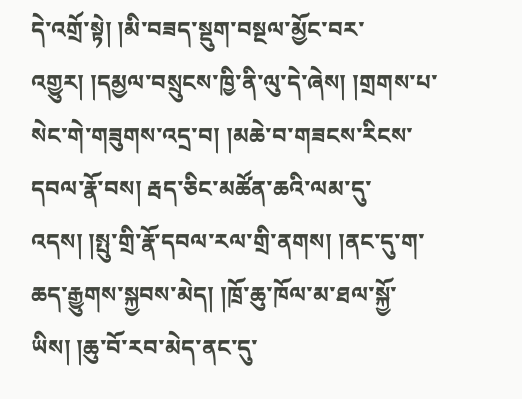དེ་འགྲོ་སྟེ། །མི་བཟད་སྡུག་བསྔལ་མྱོང་བར་འགྱུར། །དམྱལ་བསྲུངས་ཁྱི་ནི་ལུ་དེ་ཞེས། །གྲགས་པ་སེང་གེ་གཟུགས་འདྲ་བ། །མཆེ་བ་གཟངས་རིངས་དབལ་རྣོ་བས། རྦད་ཅིང་མཚོན་ཆའི་ལམ་དུ་འདས། །སྤུ་གྲི་རྣོ་དབལ་རལ་གྲི་ནགས། །ནང་དུ་ག་ཆད་རྒྱུགས་སྐྱབས་མེད། །ཁྲོ་ཆུ་ཁོལ་མ་ཐལ་སྐྱོ་ཡིས། །ཆུ་བོ་རབ་མེད་ནང་དུ་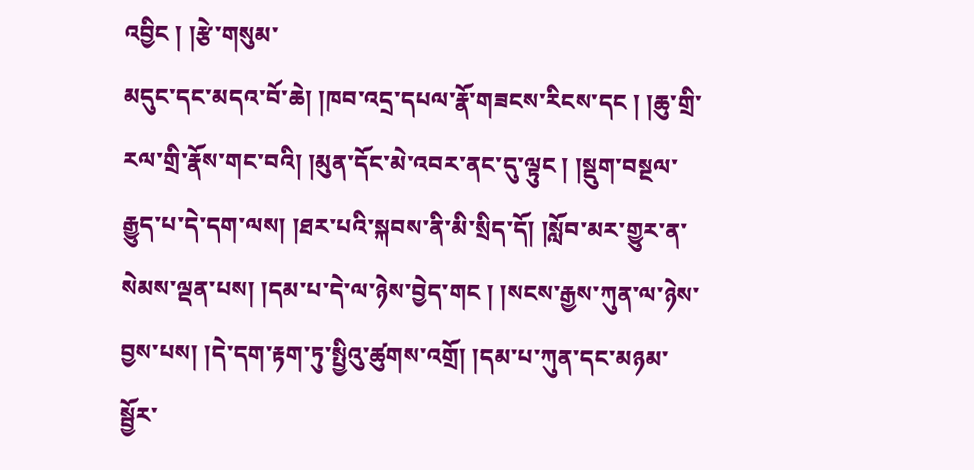འབྱིང ། །རྩེ་གསུམ་
མདུང་དང་མདའ་བོ་ཆེ། །ཁབ་འདྲ་དཔལ་རྣོ་གཟངས་རིངས་དང ། །ཆུ་གྲི་རལ་གྲི་རྣོས་གང་བའི། །མུན་དོང་མེ་འབར་ནང་དུ་ལྟུང ། །སྡུག་བསྔལ་རྒྱུད་པ་དེ་དག་ལས། །ཐར་པའི་སྐབས་ནི་མི་སྲིད་དོ། །སློབ་མར་གྱུར་ན་སེམས་ལྡན་པས། །དམ་པ་དེ་ལ་ཉེས་བྱེད་གང ། །སངས་རྒྱས་ཀུན་ལ་ཉེས་བྱས་པས། །དེ་དག་རྟག་ཏུ་སྤྱིའུ་ཚུགས་འགྲོ། །དམ་པ་ཀུན་དང་མཉམ་སྦྱོར་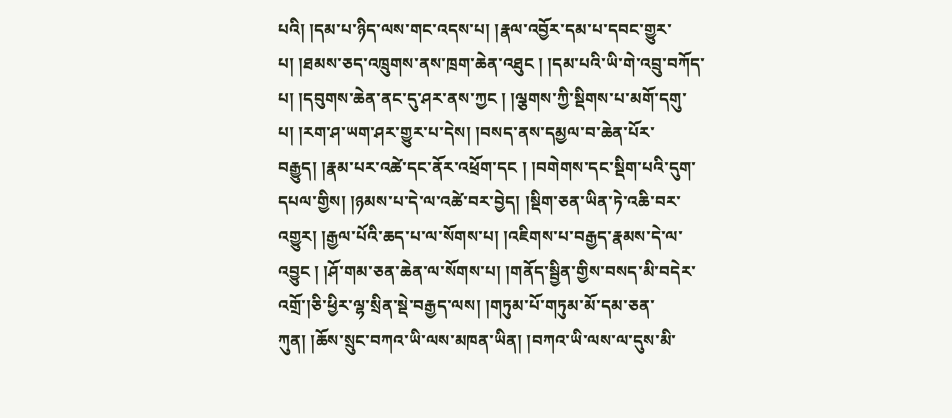པའི། །དམ་པ་ཉིད་ལས་གང་འདས་པ། །རྣལ་འབྱོར་དམ་པ་དབང་གྱུར་པ། །ཐམས་ཅད་འཁྲུགས་ནས་ཁྲག་ཆེན་འཐུང ། །དམ་པའི་ཡི་གེ་འབྲུ་བཀོད་པ། །དབུགས་ཆེན་ནང་དུ་ཤར་ནས་ཀྱང ། །ལྕགས་ཀྱི་སྡིགས་པ་མགོ་དགུ་པ། །རག་ཤ་ཡག་ཤར་གྱུར་པ་དེས། །བསད་ནས་དམྱལ་བ་ཆེན་པོར་བརྒྱུད། །རྣམ་པར་འཚེ་དང་ནོར་འཕྲོག་དང ། །བགེགས་དང་སྡིག་པའི་དུག་དཔལ་གྱིས། །ཉམས་པ་དེ་ལ་འཚེ་བར་བྱེད། །སྡིག་ཅན་ཡིན་ཏེ་འཆི་བར་འགྱུར། །རྒྱལ་པོའི་ཆད་པ་ལ་སོགས་པ། །འཇིགས་པ་བརྒྱད་རྣམས་དེ་ལ་འབྱུང ། །ཤོ་གམ་ཅན་ཆེན་ལ་སོགས་པ། །གནོད་སྦྱིན་གྱིས་བསད་མི་བདེར་འགྲོ་།ཅི་ཕྱིར་ལྷ་སྲིན་སྡེ་བརྒྱད་ལས། །གཏུམ་པོ་གཏུམ་མོ་དམ་ཅན་ཀུན། །ཆོས་སྲུང་བཀའ་ཡི་ལས་མཁན་ཡིན། །བཀའ་ཡི་ལས་ལ་དུས་མི་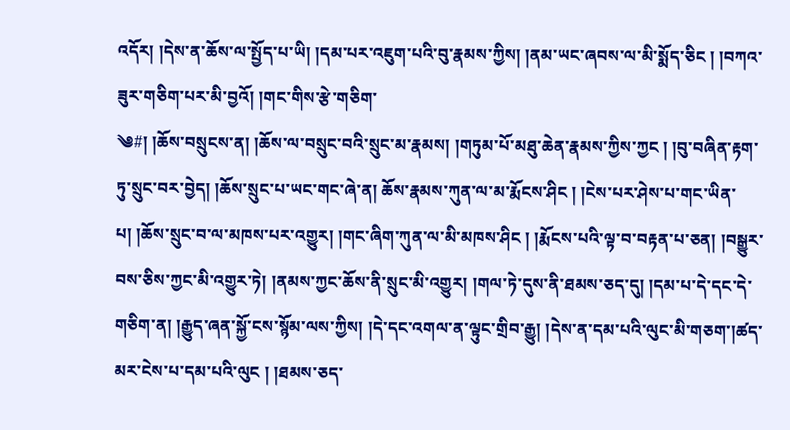འདོར། །དེས་ན་ཆོས་ལ་སྤྱོད་པ་ཡི། །དམ་པར་འཇུག་པའི་བུ་རྣམས་ཀྱིས། །ནམ་ཡང་ཞབས་ལ་མི་སྨོད་ཅིང ། །བཀའ་ཟུར་གཅིག་པར་མི་བྱའོ། །གང་གིས་རྩེ་གཅིག་
༄#། །ཆོས་བསྲུངས་ན། །ཆོས་ལ་བསྲུང་བའི་སྲུང་མ་རྣམས། །གཏུམ་པོ་མཐུ་ཆེན་རྣམས་ཀྱིས་ཀྱང ། །བུ་བཞིན་རྟག་ཏུ་སྲུང་བར་བྱེད། །ཆོས་སྲུང་པ་ཡང་གང་ཞེ་ན། ཆོས་རྣམས་ཀུན་ལ་མ་རྨོངས་ཤིང ། །ངེས་པར་ཤེས་པ་གང་ཡིན་པ། །ཆོས་སྲུང་བ་ལ་མཁས་པར་འགྱུར། །གང་ཞིག་ཀུན་ལ་མི་མཁས་ཤིང ། །རྨོངས་པའི་ལྟ་བ་བརྟན་པ་ཅན། །བསྒྱུར་བས་ཅིས་ཀྱང་མི་འགྱུར་ཏེ། །ནམས་ཀྱང་ཆོས་ནི་སྲུང་མི་འགྱུར། །གལ་ཏེ་དུས་ནི་ཐམས་ཅད་དུ། །དམ་པ་དེ་དང་དེ་གཅིག་ན། །རྒྱུད་ཞན་སྐྱོ་ངས་སྙོམ་ལས་ཀྱིས། །དེ་དང་འགལ་ན་ལྟུང་གྲིབ་རྒྱུ། །དེས་ན་དམ་པའི་ལུང་མི་གཅག་།ཚད་མར་ངེས་པ་དམ་པའི་ལུང ། །ཐམས་ཅད་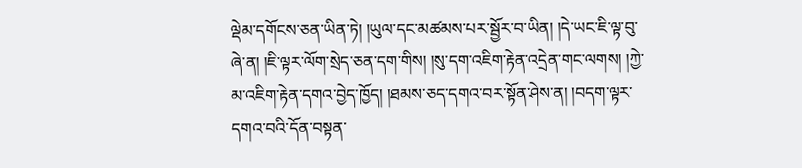ལྡེམ་དགོངས་ཅན་ཡིན་ཏེ། །ཡུལ་དང་མཚམས་པར་སྦྱོར་བ་ཡིན། །དེ་ཡང་ཇི་ལྟ་བུ་ཞེ་ན། །ཇི་ལྟར་ལོག་སྲེད་ཅན་དག་གིས། །སུ་དག་འཇིག་རྟེན་འདྲེན་གང་ལགས། །ཀྱེ་མ་འཇིག་རྟེན་དགའ་བྱེད་ཁྱོད། །ཐམས་ཅད་དགའ་བར་སྟོན་ཤེས་ན། །བདག་ལྟར་དགའ་བའི་དོན་བསྟན་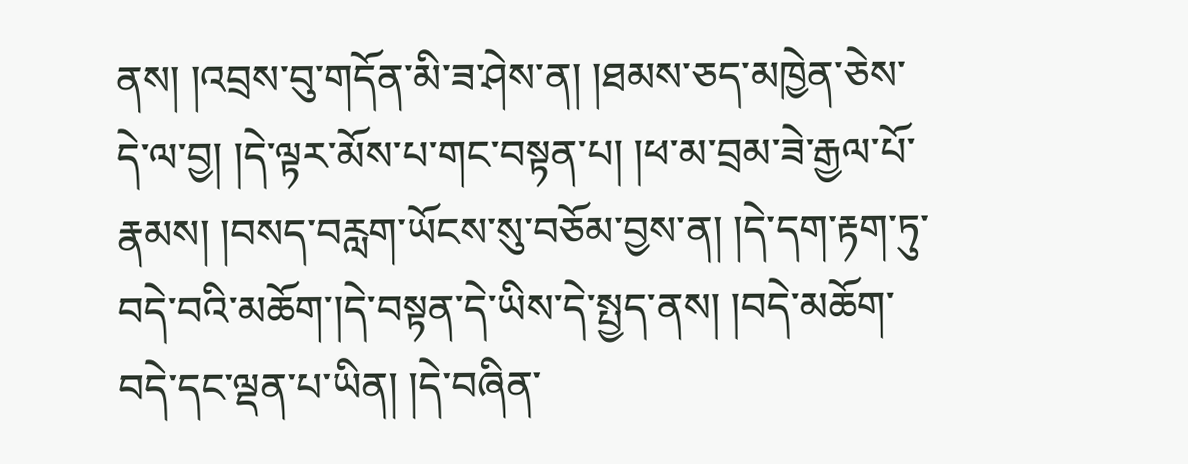ནས། །འབྲས་བུ་གདོན་མི་ཟ་ཤེས་ན། །ཐམས་ཅད་མཁྱེན་ཅེས་དེ་ལ་བྱ། །དེ་ལྟར་མོས་པ་གང་བསྟན་པ། །ཕ་མ་བྲམ་ཟེ་རྒྱལ་པོ་རྣམས། །བསད་བརླག་ཡོངས་སུ་བཅོམ་བྱས་ན། །དེ་དག་རྟག་ཏུ་བདེ་བའི་མཆོག་།དེ་བསྟན་དེ་ཡིས་དེ་སྤྱད་ནས། །བདེ་མཆོག་བདེ་དང་ལྡན་པ་ཡིན། །དེ་བཞིན་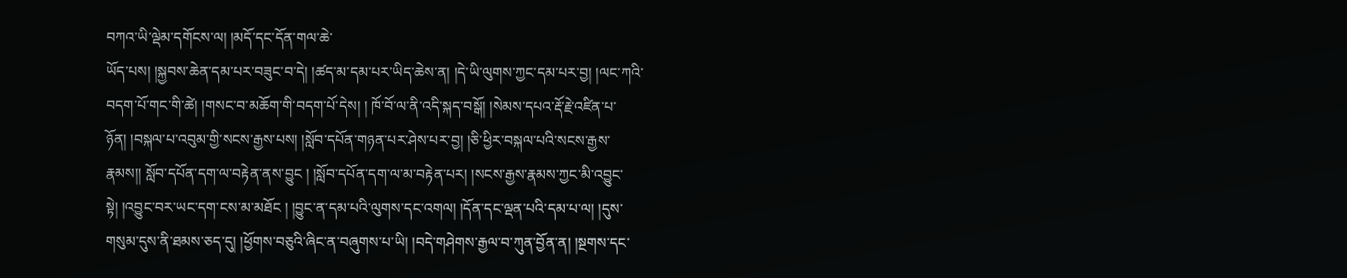བཀའ་ཡི་ལྡེམ་དགོངས་ལ། །མདོ་དང་དོན་གལ་ཆེ་
ཡོད་པས། །སྐྱབས་ཆེན་དམ་པར་བཟུང་བ་དེ། །ཚད་མ་དམ་པར་ཡིད་ཆེས་ན། །དེ་ཡི་ལུགས་ཀྱང་དམ་པར་བྱ། །ལང་ཀའི་བདག་པོ་གང་གི་ཚེ། །གསང་བ་མཆོག་གི་བདག་པོ་དེས། ། ཁོ་བོ་ལ་ནི་འདི་སྐད་བསྒོ། །སེམས་དཔའ་རྡོ་རྗེ་འཛིན་པ་ཉོན། །བསྐལ་པ་འབུམ་གྱི་སངས་རྒྱས་པས། །སློབ་དཔོན་གཉན་པར་ཤེས་པར་བྱ། །ཅི་ཕྱིར་བསྐལ་པའི་སངས་རྒྱས་རྣམས།། སློབ་དཔོན་དག་ལ་བརྟེན་ནས་བྱུང ། །སློབ་དཔོན་དག་ལ་མ་བརྟེན་པར། །སངས་རྒྱས་རྣམས་ཀྱང་མི་འབྱུང་སྟེ། །འབྱུང་བར་ཡང་དག་ངས་མ་མཐོང ། །བྱུང་ན་དམ་པའི་ལུགས་དང་འགལ། །དོན་དང་ལྡན་པའི་དམ་པ་ལ། །དུས་གསུམ་དུས་ནི་ཐམས་ཅད་དུ། །ཕྱོགས་བཅུའི་ཞིང་ན་བཞུགས་པ་ཡི། །བདེ་གཤེགས་རྒྱལ་བ་ཀུན་བྱོན་ན། །སྔགས་དང་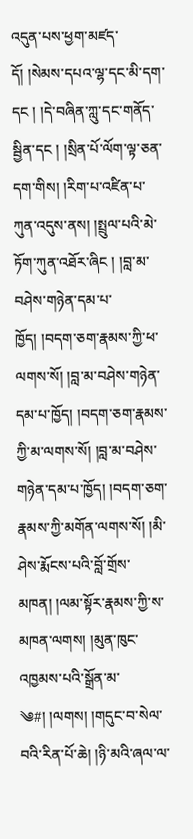འདུན་པས་ཕྱག་མཛད་དོ། །སེམས་དཔའ་ལྷ་དང་མི་དག་དང ། །དེ་བཞིན་ཀླུ་དང་གནོད་སྦྱིན་དང ། །སྲིན་པོ་ལོག་ལྟ་ཅན་དག་གིས། །རིག་པ་འཛིན་པ་ཀུན་འདུས་ནས། །སྤྲུལ་པའི་མེ་ཏོག་ཀུན་འཐོར་ཞིང ། །བླ་མ་བཤེས་གཉེན་དམ་པ་ཁྱོད། །བདག་ཅག་རྣམས་ཀྱི་ཕ་ལགས་སོ། །བླ་མ་བཤེས་གཉེན་དམ་པ་ཁྱོད། །བདག་ཅག་རྣམས་ཀྱི་མ་ལགས་སོ། །བླ་མ་བཤེས་གཉེན་དམ་པ་ཁྱོད། །བདག་ཅག་རྣམས་ཀྱི་མགོན་ལགས་སོ། །མི་ཤེས་རྨོངས་པའི་བློ་གྲོས་མཁན། །ལམ་སྟོར་རྣམས་ཀྱི་ས་མཁན་ལགས། །མུན་ཁུང་འཁྱམས་པའི་སྒྲོན་མ་
༄#། །ལགས། །གདུང་བ་སེལ་བའི་རིན་པོ་ཆེ། །ཉི་མའི་ཞལ་ལ་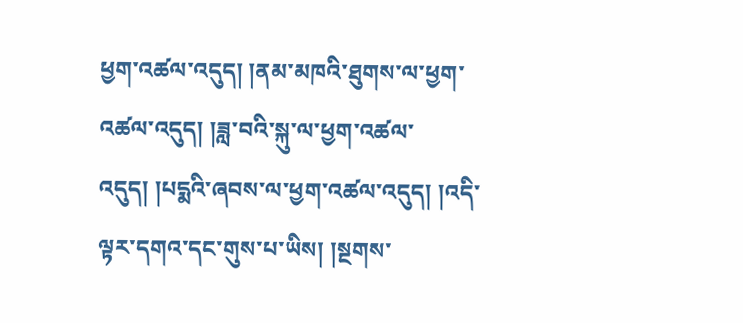ཕྱག་འཚལ་འདུད། །ནམ་མཁའི་ཐུགས་ལ་ཕྱག་འཚལ་འདུད། །ཟླ་བའི་སྐུ་ལ་ཕྱག་འཚལ་འདུད། །པདྨའི་ཞབས་ལ་ཕྱག་འཚལ་འདུད། །འདི་ལྟར་དགའ་དང་གུས་པ་ཡིས། །སྔགས་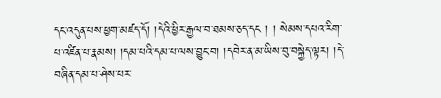དང་འདུན་པས་ཕྱག་མཛད་དོ། །དེའི་ཕྱིར་རྒྱལ་བ་ཐམས་ཅད་དང ། ། སེམས་དཔའ་རིག་པ་འཛིན་པ་རྣམས། །དམ་པའི་དམ་པ་ལས་བྱུང་བ། །དབེར་ན་མ་ཡིས་བུ་བསྐྱེད་ལྟར། །དེ་བཞིན་དམ་པ་ཤེས་པར་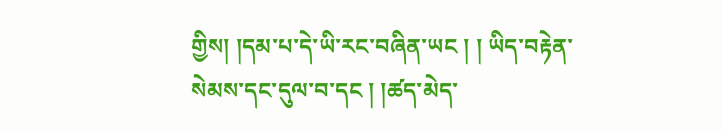གྱིས། །དམ་པ་དེ་ཡི་རང་བཞིན་ཡང ། ། ཡིད་བརྟེན་སེམས་དང་དུལ་བ་དང ། །ཚད་མེད་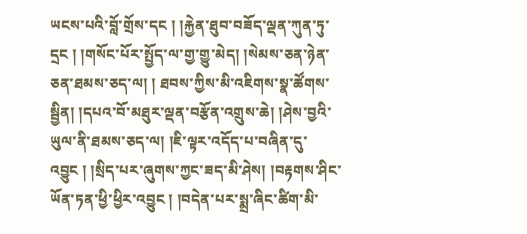ཡངས་པའི་བློ་གྲོས་དང ། །རྐྱེན་ཐུབ་བཟོད་ལྡན་ཀུན་ཏུ་དྲང ། །གསོང་པོར་སྤྱོད་ལ་གྱ་གྱུ་མེད། །སེམས་ཅན་ཉེན་ཅན་ཐམས་ཅད་ལ། ། ཐབས་ཀྱིས་མི་འཇིགས་སྣ་ཚོགས་སྦྱིན། །དཔའ་བོ་མཐུར་ལྡན་བརྩོན་འགྲུས་ཆེ། །ཤེས་བྱའི་ཡུལ་ནི་ཐམས་ཅད་ལ། །ཇི་ལྟར་འདོད་པ་བཞིན་དུ་འབྱུང ། །སྲིད་པར་ཞུགས་ཀྱང་ཟད་མི་ཤེས། །བརྟགས་ཤིང་ཡོན་ཏན་ཕྱི་ཕྱིར་འབྱུང ། །བདེན་པར་སྨྲ་ཞིང་ཚིག་མི་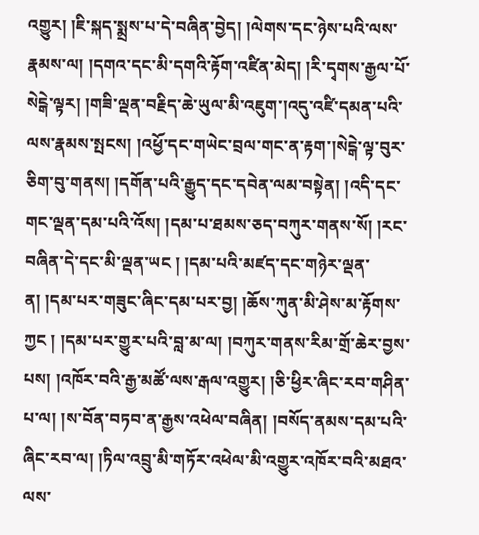འགྱུར། །ཇི་སྐད་སྨྲས་པ་དེ་བཞིན་བྱེད། །ལེགས་དང་ཉེས་པའི་ལས་རྣམས་ལ། །དགའ་དང་མི་དགའི་རྟོག་འཛིན་མེད། །རི་དྭགས་རྒྱལ་པོ་སེངྒེ་ལྟར། །གཟི་ལྡན་བརྗིད་ཆེ་ཡུལ་མི་འཇུག་།འདུ་འཛི་དམན་པའི་ལས་རྣམས་སྤངས། །འཕྱོ་དང་གཡེང་བྲལ་གང་ན་རྟག་།སེངྒེ་ལྟ་བུར་
ཅིག་བུ་གནས། །དགོན་པའི་རྒྱུད་དང་དབེན་ལམ་བསྟེན། །འདི་དང་གང་ལྡན་དམ་པའི་འོས། །དམ་པ་ཐམས་ཅད་བཀུར་གནས་སོ། །རང་བཞིན་དེ་དང་མི་ལྡན་ཡང ། །དམ་པའི་མཛད་དང་གཉེར་ལྡན་ན། །དམ་པར་གཟུང་ཞིང་དམ་པར་བྱ། །ཆོས་ཀུན་མི་ཤེས་མ་རྟོགས་ཀྱང ། །དམ་པར་གྱུར་པའི་བླ་མ་ལ། །བཀུར་གནས་རིམ་གྲོ་ཆེར་བྱས་པས། །འཁོར་བའི་རྒྱ་མཚོ་ལས་རྒལ་འགྱུར། །ཅི་ཕྱིར་ཞིང་རབ་གཤིན་པ་ལ། །ས་བོན་བཏབ་ན་རྒྱས་འཕེལ་བཞིན། །བསོད་ནམས་དམ་པའི་ཞིང་རབ་ལ། །ཏིལ་འབྲུ་མི་གཏོར་འཕེལ་མི་འགྱུར་འཁོར་བའི་མཐའ་ལས་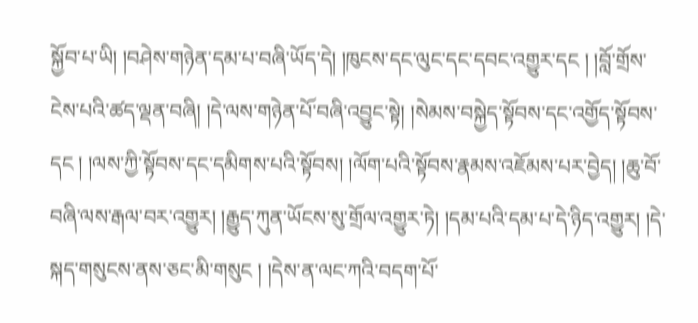སྐྱོབ་པ་ཡི། །བཤེས་གཉེན་དམ་པ་བཞི་ཡོད་དེ། །ཁུངས་དང་ལུང་དང་དབང་འགྱུར་དང ། །བློ་གྲོས་ངེས་པའི་ཚད་ལྡན་བཞི། །དེ་ལས་གཉེན་པོ་བཞི་འབྱུང་སྟེ། །སེམས་བསྐྱེད་སྟོབས་དང་འགྱོད་སྟོབས་དང ། །ལས་ཀྱི་སྟོབས་དང་དམིགས་པའི་སྟོབས། །ལོག་པའི་སྟོབས་རྣམས་འཇོམས་པར་བྱེད། །ཆུ་བོ་བཞི་ལས་རྒལ་བར་འགྱུར། །རྒྱུད་ཀུན་ཡོངས་སུ་གྲོལ་འགྱུར་ཏེ། །དམ་པའི་དམ་པ་དེ་ཉིད་འགྱུར། །དེ་སྐད་གསུངས་ནས་ཅང་མི་གསུང ། །དེས་ན་ལང་ཀའི་བདག་པོ་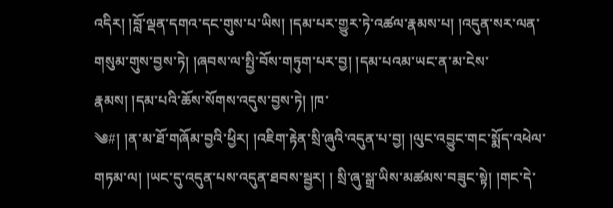འདིར། །བློ་ལྡན་དགའ་དང་གུས་པ་ཡིས། །དམ་པར་གྱུར་ཏེ་འཚལ་རྣམས་པ། །འདུན་སར་ལན་གསུམ་གུས་བྱས་ཏེ། །ཞབས་ལ་སྤྱི་བོས་གཏུག་པར་བྱ། །དམ་པའམ་ཡང་ན་མ་ངེས་རྣམས། །དམ་པའི་ཆོས་སོགས་འདུས་བྱས་ཏེ། །ཁ་
༄#། །ན་མ་ཐོ་གཞོམ་བྱའི་ཕྱིར། །འཇིག་རྟེན་སྲི་ཞུའི་འདུན་པ་བྱ། །ལུང་འབྱུང་གང་སྨོད་འཕེལ་གཏམ་ལ། །ཡང་དུ་འདུན་པས་འདུན་ཐབས་སྦྱར། ། སྲི་ཞུ་སྒྲ་ཡིས་མཚམས་བཟུང་སྟེ། །གང་དེ་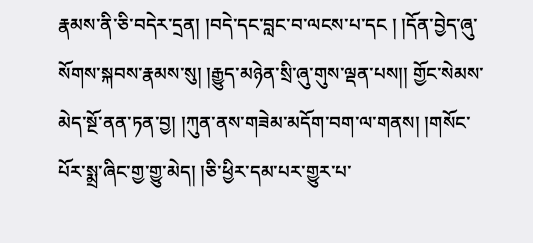རྣམས་ནི་ཅི་བདེར་དྲན། །བདེ་དང་བླང་བ་ལངས་པ་དང ། །དོན་བྱེད་ཞུ་སོགས་སྐབས་རྣམས་སུ། །རྒྱུད་མཉེན་སྲི་ཞུ་གུས་ལྡན་པས།། གྱོང་སེམས་མེད་སྔོ་ནན་ཏན་བྱ། །ཀུན་ནས་གཟེམ་མདོག་བག་ལ་གནས། །གསོང་པོར་སྨྲ་ཞིང་གྱ་གྱུ་མེད། །ཅི་ཕྱིར་དམ་པར་གྱུར་པ་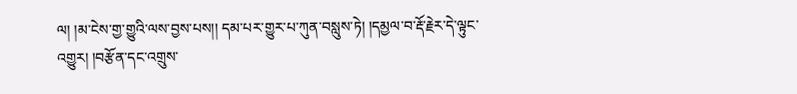ལ། །མ་ངེས་གྱ་གྱུའི་ལས་བྱས་པས།། དམ་པར་གྱུར་པ་ཀུན་བསླུས་ཏེ། །དམྱལ་བ་རྡོ་རྗེར་དེ་ལྟུང་འགྱུར། །བརྩོན་དང་འགྲུས་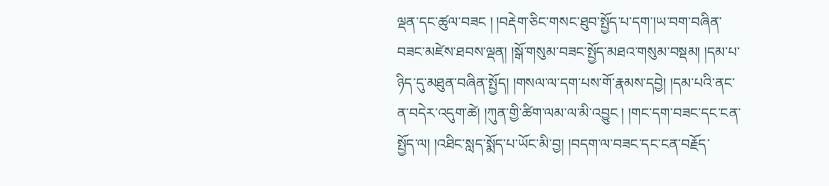ལྡན་དང་ཚུལ་བཟང ། །བརྡེག་ཅིང་གསང་ཐུབ་སྤྱོད་པ་དག་།ཡ་བག་བཞིན་བཟང་མཛེས་ཐབས་ལྡན། །སྒོ་གསུམ་བཟང་སྤྱོད་མཐའ་གསུམ་བསྡམ། །དམ་པ་ཉིད་དུ་མཐུན་བཞིན་སྤྱོད། །གསལ་ལ་དག་པས་གོ་རྣམས་དབྱེ། །དམ་པའི་ནང་ན་བདེར་འདུག་ཚེ། །ཀུན་གྱི་ཚིག་ལམ་ལ་མི་འབྱུང ། །གང་དག་བཟང་དང་ངན་སྤྱོད་ལ། །འཐིང་སླད་སྨོད་པ་ཡོང་མི་བྱ། །བདག་ལ་བཟང་དང་ངན་བརྗོད་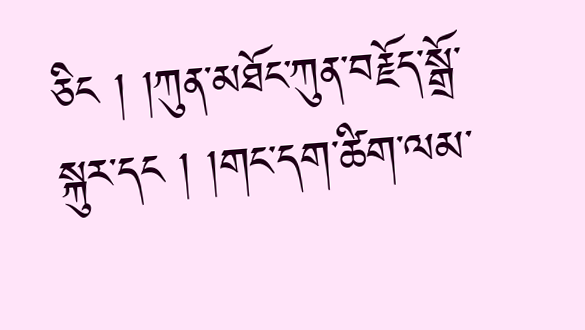ཅིང ། །ཀུན་མཐོང་ཀུན་བརྗོད་སྒྲོ་སྐུར་དང ། །གང་དག་ཚིག་ལམ་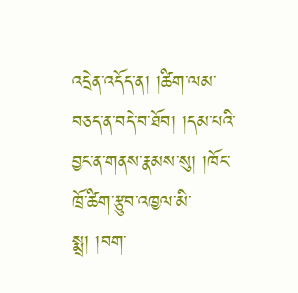འདྲེན་འདོད་ན། །ཚིག་ལམ་བཅད་ན་བདེ་བ་ཐོབ། །དམ་པའི་བྱང་ན་གནས་རྣམས་སུ། །ཁོང་ཁྲོ་ཚིག་རྩུབ་འཁྱལ་མི་སྨྲ། །བག་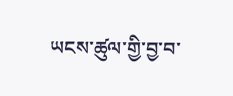ཡངས་ཚུལ་གྱི་བྱ་བ་